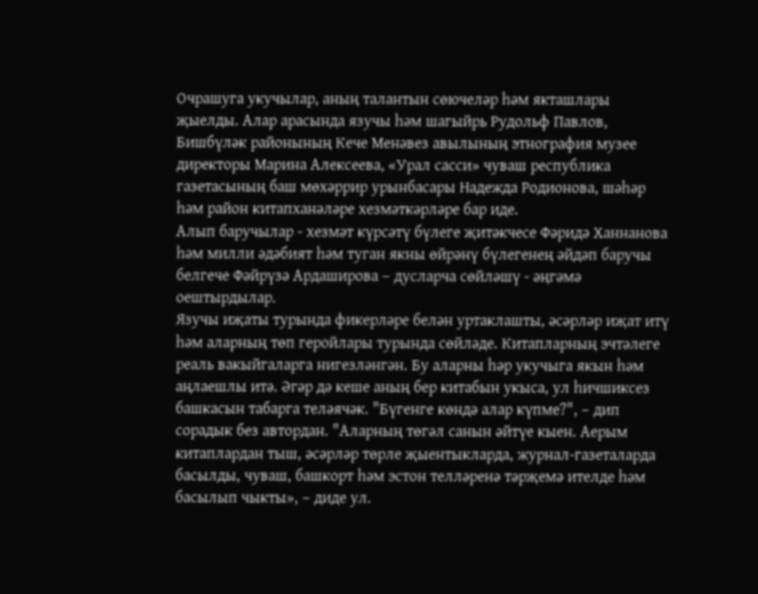Очрашуга укучылар, аның талантын сөючеләр һәм якташлары җыелды. Алар арасында язучы һәм шагыйрь Рудольф Павлов, Бишбүләк районының Кече Менәвез авылының этнография музее директоры Марина Алексеева, «Урал сасси» чуваш республика газетасының баш мөхәррир урынбасары Надежда Родионова, шәһәр һәм район китапханәләре хезмәткәрләре бар иде.
Алып баручылар - хезмәт күрсәтү бүлеге җитәкчесе Фәридә Ханнанова һәм милли әдәбият һәм туган якны өйрәнү бүлегенең әйдәп баручы белгече Фәйрүзә Ардаширова – дусларча сөйләшү - әңгәмә оештырдылар.
Язучы иҗаты турында фикерләре белән уртаклашты, әсәрләр иҗат итү һәм аларның төп геройлары турында сөйләде. Китапларның эчтәлеге реаль вакыйгаларга нигезләнгән. Бу аларны һәр укучыга якын һәм аңлаешлы итә. Әгәр дә кеше аның бер китабын укыса, ул һичшиксез башкасын табарга теләячәк. "Бүгенге көндә алар күпме?", – дип сорадык без автордан. "Аларның төгәл санын әйтүе кыен. Аерым китаплардан тыш, әсәрләр төрле җыентыкларда, журнал-газеталарда басылды, чуваш, башкорт һәм эстон телләренә тәрҗемә ителде һәм басылып чыкты», – диде ул.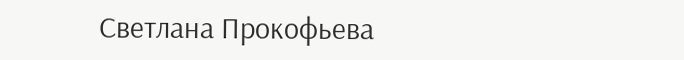Светлана Прокофьева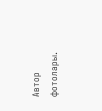Автор фотолары.